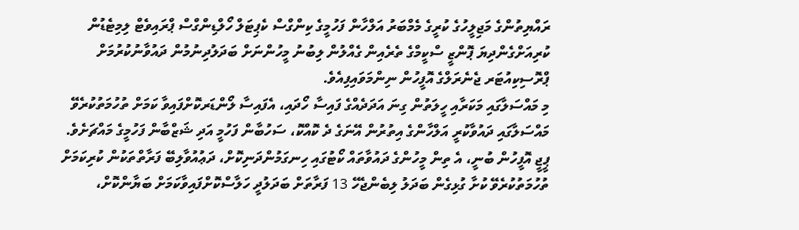ރައްޔިތުންގެ މަޖިލީހުގެ ކުރީގެ މެމްބަރު އަލްހާން ފަހުމީގެ ކިންގްސް ކެޕިޓަލް ހޯލްޑިންގްސް ޕްރައިވެޓް ލިމިޓެޑުން ކުރިއަށްގެންދިޔަ ޕޮންޒީ ސްކީމްގެ ތެރެއިން ގެއްލުން ލިބުނު މީހުންނަށް ބަދަލުދިނުމުން ދައުވާނުކުރުމަށް ޕްރޮސިކިއުޓަރ ޖެނެރަލްގެ އޮފީހުން ނިންމަވައިފިއެވެ.
މި މައްސަލާގައި މަކަރާއި ހީލަތުން ގިނަ އަދަދެއްގެ ފައިސާ ހޯދައި، އެފައިސާ ލޯންޑަރކޮށްފައިވާ ކަމަށް ތުހުމަތުކުރެވޭ މައްސަލާގައި ދައުވާކުރީ އަލްހާންގެ އިތުރުން އޭނަގެ ދެ ކޮއްކޮ، ސަހުބާން ފަހުމީ އަދި ޝަޒްބާން ފަހުމީގެ މައްޗަށެވެ.
ޕީޖީ އޮފީހުން ބުނީ، އެ ތިން މީހުންގެ ދައުވާތައް ކޯޓުގައި ހިނގަމުންދަނިކޮށް، ދަޢުއުވާލިބޭ ފަރާތްތަކުން ކުރިކަމަށް ތުހުމަތުކުރެވޭ ކުށާ ގުޅިގެން ބަދަލު ލިބެންޖެހޭ 13 ފަރާތަށް ބަދަލުދީ ހަލާސްކޮށްފައިވާކަމަށް ބަޔާންކޮށް،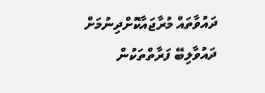ދައުވާތައް މުރާޖައާކޮށްދިނުމަށް ދައުވާލިބޭ ފަރާތްތަކުން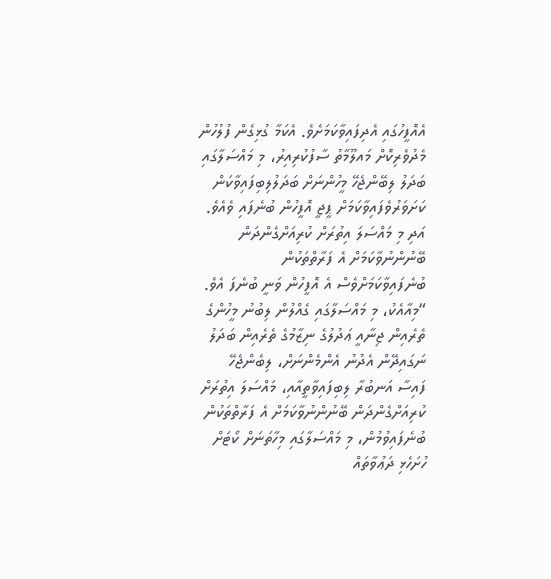އެއޮފީހުގައި އެދިފައިވާކަމަށެވެ. އެކަމާ ގުޅިގެން ފުލުހުން މެދުވެރިކޮށް މައލޫމާތު ސާފުކުރިއިރު، މި މައްސަލާގައި ބަދަލު ލިބޭންޖެހޭ މީހުންނަށް ބަދަލުލިބިފައިވާކަން ކަށަވަރުވެފައިވާކަމަށް ޕީޖީ އޮފީހުން ބުނެފައި ވެއެވެ. އަދި މި މައްސަލަ އިތުރަށް ކުރިއަށްގެންދަން ބޭނުންނުވާކަމަށް އެ ފަރާތްތަކުން ބުނެފައިވާކަމަށްވެސް އެ އޮފީހުން ވަނީ ބުނެފަ އެވެ.
“މިއާއެކު، މި މައްސަލާގައި ގެއްލުން ލިބުނު މީހުންގެ ތެރެއިން ޖިނާއީ ޢަދުލުގެ ނިޒާމުގެ ތެރެއިން ބަދަލު ނަގައިދޭން އެދުނު އެންމެންނަށް، ލިބެންޖެހޭ ފައިސާ އަނބުރާ ލިބިފައިވާތީއާއި، މައްސަލަ އިތުރަށް ކުރިއަށްގެންދަން ބޭނުންނުވާކަމަށް އެ ފަރާތްތަކުން ބުނެފައިވުމުން، މި މައްސަލާގައި މިހާތަނަށް ކޯޓަށް ހުށަހެޅި ދަޢުވާތައް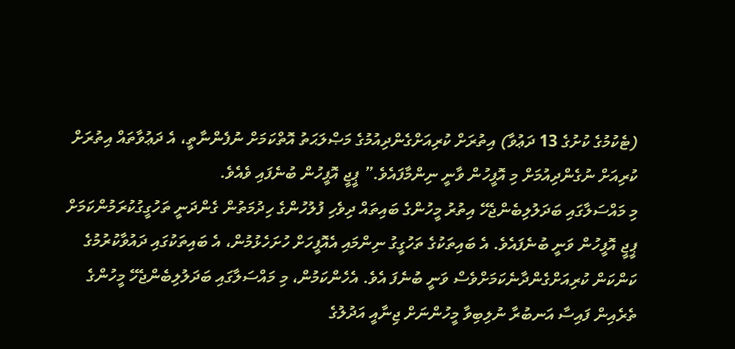(ޓެކުމުގެ ކުށުގެ 13 ދަޢުވާ) އިތުރަށް ކުރިއަށްގެންދިއުމުގެ މަޞްލަޙަތު އޮތްކަމަށް ނުފެންނާތީ، އެ ދަޢުވާތައް އިތުރަށް ކުރިއަށް ނުގެންދިއުމަށް މި އޮފީހުން ވާނީ ނިންމާފައެވެ.” ޕީޖީ އޮފީހުން ބުނެފައި ވެއެވެ.
މި މައްސަލާގައި ބަދަލުލިބެންޖެހޭ އިތުރު މީހުންގެ ބައިތައް ދިވެހި ފުލުހުންގެ ހިދުމަތުން ގެންދަނީ ތަހުގީގުކުރަމުންކަމަށް ޕީޖީ އޮފީހުން ވަނީ ބުނެފައެވެ. އެ ބައިތަކުގެ ތަހުގީގު ނިންމައި އެއޮފީހަށް ހުށަހެޅުމުން، އެ ބައިތަކުގައި ދައުވާކުރުމުގެ ކަންކަން ކުރިއަށްގެންދާނެކަމަށްވެސް ވަނީ ބުނެފަ އެވެ. އެހެންކަމުން، މި މައްސަލާގައި ބަދަލުލިބެންޖެހޭ މީހުންގެ ތެރެއިން ފައިސާ އަނބުރާ ނުލިބިވާ މީހުންނަށް ޖިނާއީ އަދުލުގެ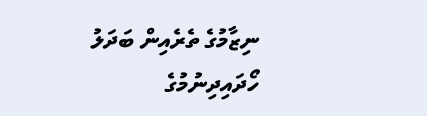ނިޒާމުގެ ތެރެއިން ބަދަލު ހޯދައިދިނުމުގެ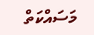މަސައްކަތް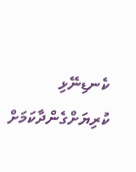ކެނޑިނޭޅި ކުރިޔަށްގެންދާކަމަށް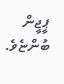ޕީޖީން ބުންޏެވެ.